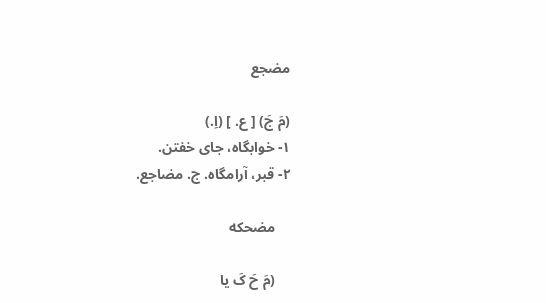مضجع

(مَ جَ) [ ع. ] (اِ.)
۱- خوابگاه، جای خفتن.
۲- قبر، آرامگاه. ج. مضاجع.

    مضحکه

    (مَ حَ کَ یا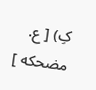کِ) [ ع. مضحکه ]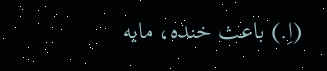(اِ.) باعث خنده، مایه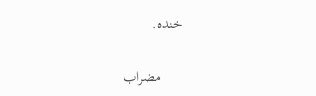خنده.

      مضراب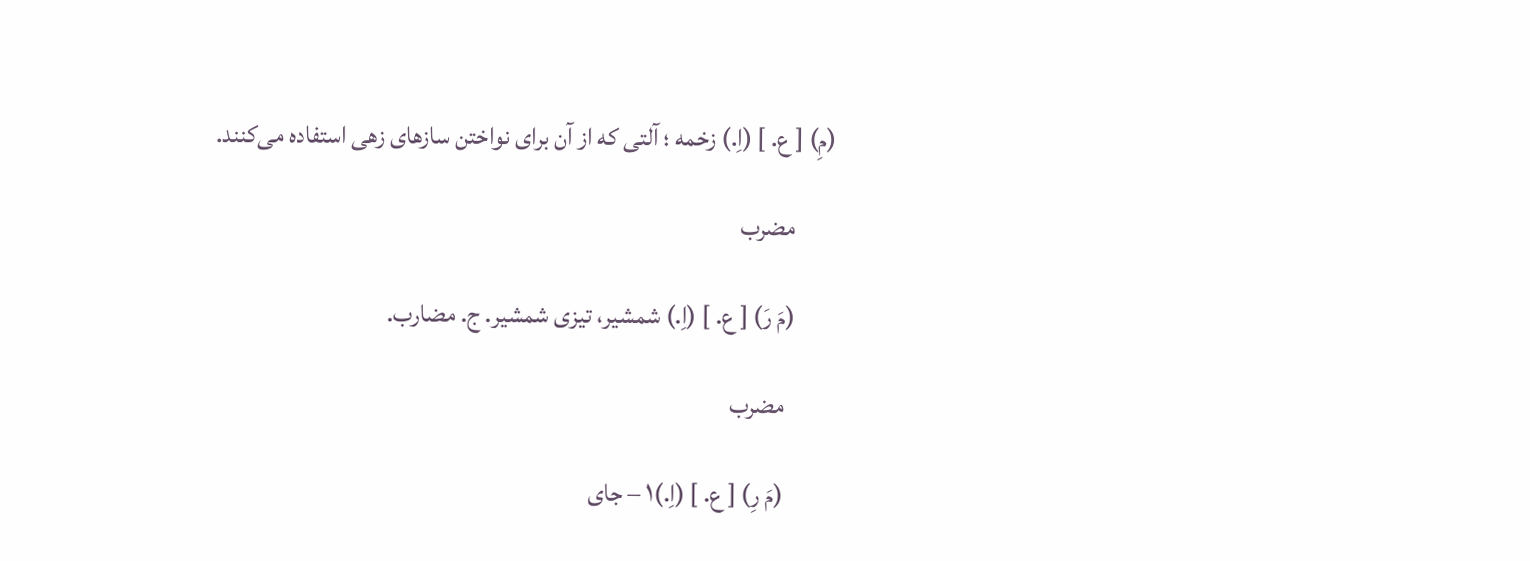(مِ) [ ع. ] (اِ.) زخمه ؛ آلتی که از آن برای نواختن سازهای زهی استفاده می‌کنند.

        مضرب

        (مَ رَ) [ ع. ] (اِ.) شمشیر، تیزی شمشیر. ج. مضارب.

          مضرب

          (مَ رِ) [ ع. ] (اِ.)۱ – جای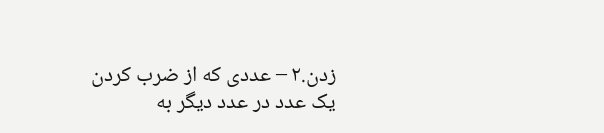زدن.۲ – عددی که از ضرب کردن یک عدد در عدد دیگر به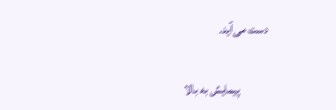دست می‌آید.

            پیمایش به بالا